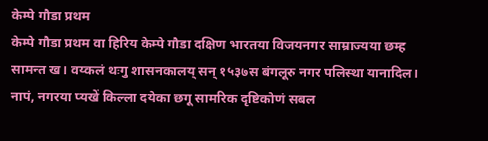केम्पे गौडा प्रथम
केम्पे गौडा प्रथम वा हिरिय केम्पे गौडा दक्षिण भारतया विजयनगर साम्राज्यया छम्ह सामन्त ख। वय्कलं थःगु शासनकालय् सन् १५३७स बंगलूरु नगर पलिस्था यानादिल। नापं, नगरया प्यखें किल्ला दयेका छगू सामरिक दृष्टिकोणं सबल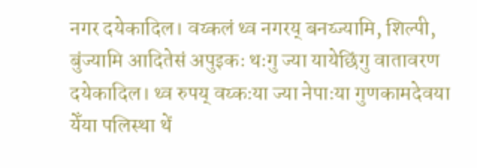नगर दयेकादिल। वय्कलं थ्व नगरय् बनय्ज्यामि, शिल्पी, बुंज्यामि आदितेसं अपुइकः थःगु ज्या यायेछिंगु वातावरण दयेकादिल। थ्व रुपय् वय्कःया ज्या नेपाःया गुणकामदेवया येँया पलिस्था थें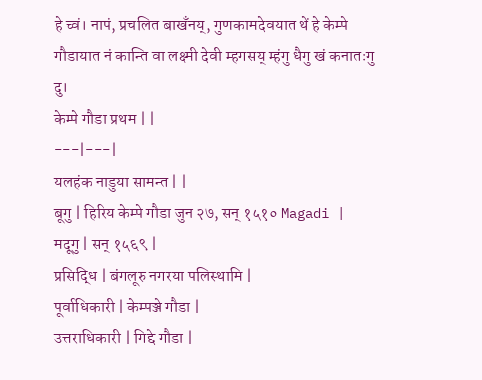हे च्वं। नापं, प्रचलित बाखँनय्, गुणकामदेवयात थें हे केम्पे गौडायात नं कान्ति वा लक्ष्मी देवी म्हगसय् म्हंगु धैगु खं कनातःगु दु।
केम्पे गौडा प्रथम | |
---|---|
यलहंक नाडुया सामन्त | |
बूगु | हिरिय केम्पे गौडा जुन २७, सन् १५१० Magadi |
मदूगु | सन् १५६९ |
प्रसिद्धि | बंगलूरु नगरया पलिस्थामि |
पूर्वाधिकारी | केम्पञ्जे गौडा |
उत्तराधिकारी | गिद्दे गौडा |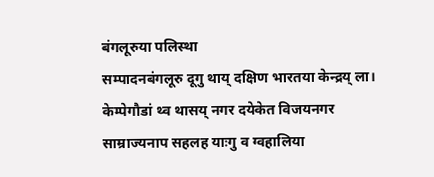बंगलूरुया पलिस्था
सम्पादनबंगलूरु दूगु थाय् दक्षिण भारतया केन्द्रय् ला। केम्पेगौडां थ्व थासय् नगर दयेकेत विजयनगर साम्राज्यनाप सहलह याःगु व ग्वहालिया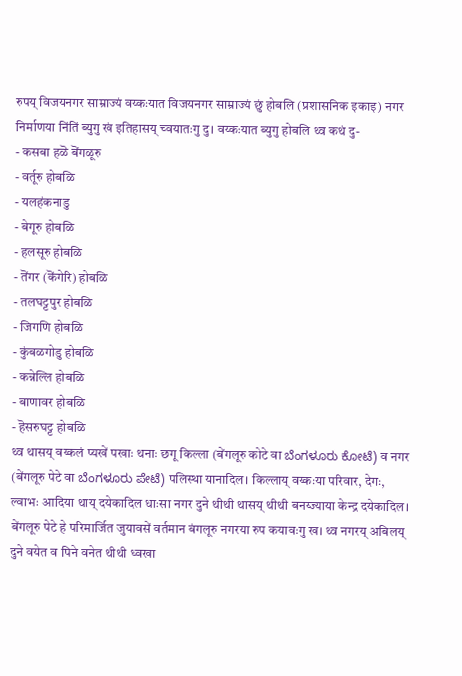रुपय् विजयनगर साम्राज्यं वय्कःयात विजयनगर साम्राज्यं छुं होबलि (प्रशासनिक इकाइ) नगर निर्माणया निंतिं ब्युगु खं इतिहासय् च्वयातःगु दु। वय्कःयात ब्युगु होबलि थ्व कथं दु-
- कसबा हळॆ बॆंगळूरु
- वर्तूरु होबळि
- यलहंकनाडु
- बेगूरु होबळि
- हलसूरु होबळि
- तॆंगर (कॆंगेरि) होबळि
- तलघट्टपुर होबळि
- जिगणि होबळि
- कुंबळगोडु होबळि
- कन्नेल्लि होबळि
- बाणावर होबळि
- हॆसरुघट्ट होबळि
थ्व थासय् वय्कलं प्यखें पखाः थनाः छगू किल्ला (बेंगलूरु कोटे वा ಬೆಂಗಳೂರು ಕೋಟೆ) व नगर (बेंगलूरु पेटे वा ಬೆಂಗಳೂರು ಪೇಟೆ) पलिस्था यानादिल। किल्लाय् वय्कःया परिवार, देगः, ल्वाभः आदिया थाय् दयेकादिल धाःसा नगर दुने थीथी थासय् थीथी बनय्ज्याया केन्द्र दयेकादिल। बेंगलूरु पेटे हे परिमार्जित जुयावसें वर्तमान बंगलूरु नगरया रुप कयावःगु ख। थ्व नगरय् अबिलय् दुने वयेत व पिने वनेत थीथी ध्वखा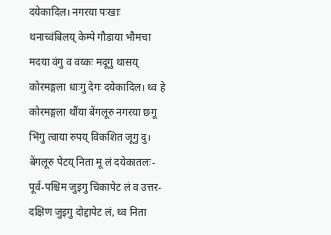दयेकादिल। नगरया पःखाः थनाच्वंबिलय् केम्पे गौडाया भौमचा मदया वंगु व वय्कः मदूगु थासय् कोरमङ्गला धाःगु देगः दयेकादिल। थ्व हे कोरमङ्गला थौंया बेंगलूरु नगरया छगू भिंगु त्वाया रुपय् विकशित जूगु दु।
बेंगलूरु पेटय् निता मू लं दयेकातलः- पूर्व-पश्चिम जुइगु चिकापेट लं व उत्तर-दक्षिण जुइगु दोद्दापेट लं, थ्व निता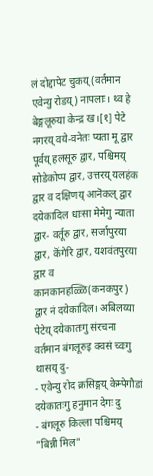लं दोद्दापेट चुकय् (वर्तमान एवेन्यु रोडय्) नापलाः। थ्व हे बेङ्गलूरुया केन्द्र ख।[१] पेटे नगरय् वये-वनेतः प्यता मू द्वार पूर्वय् हलसूरु द्वार, पश्चिमय् सोडेकोप्प द्वार, उत्तरय् यलहंक द्वार व दक्षिणय् आनॆकल् द्वार दयेकादिल धाःसा मेमेगु न्याता द्वार- वर्तूरु द्वार, सर्जापुरया द्वार, कॆंगेरि द्वार, यशवंतपुरया द्वार व कानकानहळ्ळि(कनकपुर) द्वार नं दयेकादिल। अबिलय्या पेटेय् दयेकातःगु संरचना वर्तमान बंगलूरुइ क्वसं च्वःगु थासय् दु-
- एवेन्यु रोद क्रसिङ्गय् केम्पेगौडां दयेकातःगु हनुमान देगः दु
- बंगलूरु किल्ला पश्चिमय् "बिन्नी मिल"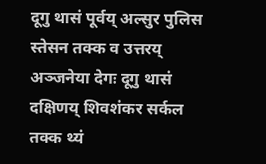दूगु थासं पूर्वय् अल्सुर पुलिस स्तेसन तक्क व उत्तरय् अञ्जनेया देगः दूगु थासं दक्षिणय् शिवशंकर सर्कल तक्क थ्यं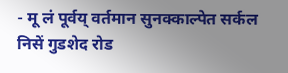- मू लं पूर्वय् वर्तमान सुनक्काल्पेत सर्कल निसें गुडशेद रोड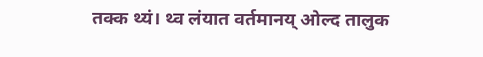तक्क थ्यं। थ्व लंयात वर्तमानय् ओल्द तालुक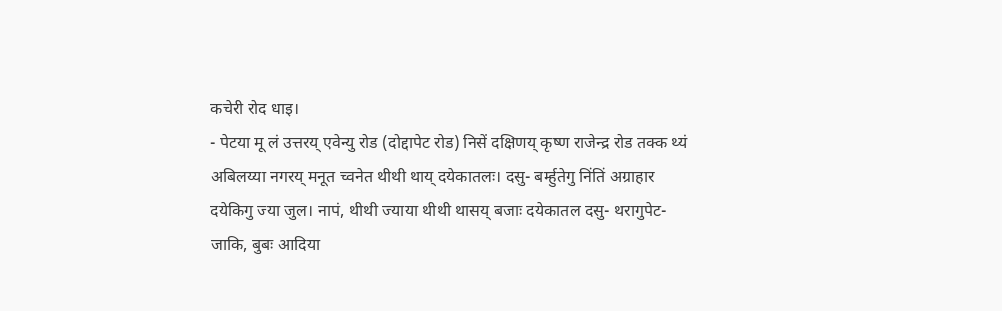कचेरी रोद धाइ।
- पेटया मू लं उत्तरय् एवेन्यु रोड (दोद्दापेट रोड) निसें दक्षिणय् कृष्ण राजेन्द्र रोड तक्क थ्यं
अबिलय्या नगरय् मनूत च्वनेत थीथी थाय् दयेकातलः। दसु- बर्म्हुतेगु निंतिं अग्राहार दयेकिगु ज्या जुल। नापं, थीथी ज्याया थीथी थासय् बजाः दयेकातल दसु- थरागुपेट-जाकि, बुबः आदिया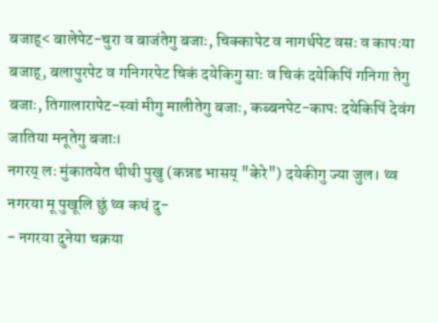बजाह्< बालेपेट-चुरा व बाजंतेगु बजाः, चिक्कापेट व नागर्थपेट वसः व कापःया बजाह्, बलापुरपेट व गनिगरपेट चिकं दयेकिगु साः व चिकं दयेकिपिं गनिगा तेगु बजाः, तिगालारापेट-स्वां मीगु मालीतेगु बजाः, कब्बनपेट-कापः दयेकिपिं देवंग जातिया मनूतेगु बजाः।
नगरय् लः मुंकातयेत थीथी पुखु (कन्नड भासय् "केरे") दयेकीगु ज्या जुल। थ्व नगरया मू पुखूलि छुं थ्व कथं दु-
- नगरया दुनेया चक्रया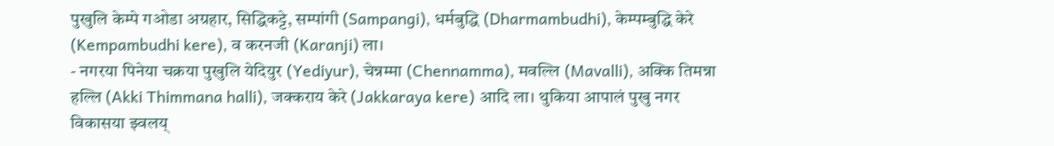पुखुलि केम्पे गओडा अग्रहार, सिद्धिकट्टे, सम्पांगी (Sampangi), धर्मबुद्धि (Dharmambudhi), केम्पम्बुद्धि केरे (Kempambudhi kere), व करनजी (Karanji) ला।
- नगरया पिनेया चक्रया पुखुलि येदियुर (Yediyur), चेन्नम्मा (Chennamma), मवल्लि (Mavalli), अक्कि तिमन्ना हल्लि (Akki Thimmana halli), जक्कराय केरे (Jakkaraya kere) आदि ला। थुकिया आपालं पुखु नगर विकासया झ्वलय्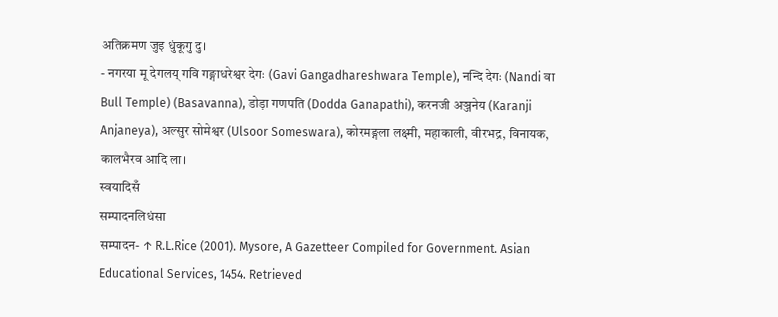अतिक्रमण जुइ धुंकूगु दु।
- नगरया मू देगलय् गवि गङ्गाधरेश्वर देगः (Gavi Gangadhareshwara Temple), नन्दि देगः (Nandi वा Bull Temple) (Basavanna), डोड़ा गणपति (Dodda Ganapathi), करनजी अञ्जनेय (Karanji Anjaneya), अल्सुर सोमेश्वर (Ulsoor Someswara), कोरमङ्गला लक्ष्मी, महाकाली, वीरभद्र, विनायक, कालभैरव आदि ला।
स्वयादिसँ
सम्पादनलिधंसा
सम्पादन- ↑ R.L.Rice (2001). Mysore, A Gazetteer Compiled for Government. Asian Educational Services, 1454. Retrieved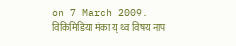on 7 March 2009.
विकिमिडिया मंका य् थ्व विषय नाप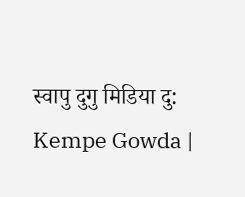स्वापु दुगु मिडिया दु: Kempe Gowda |